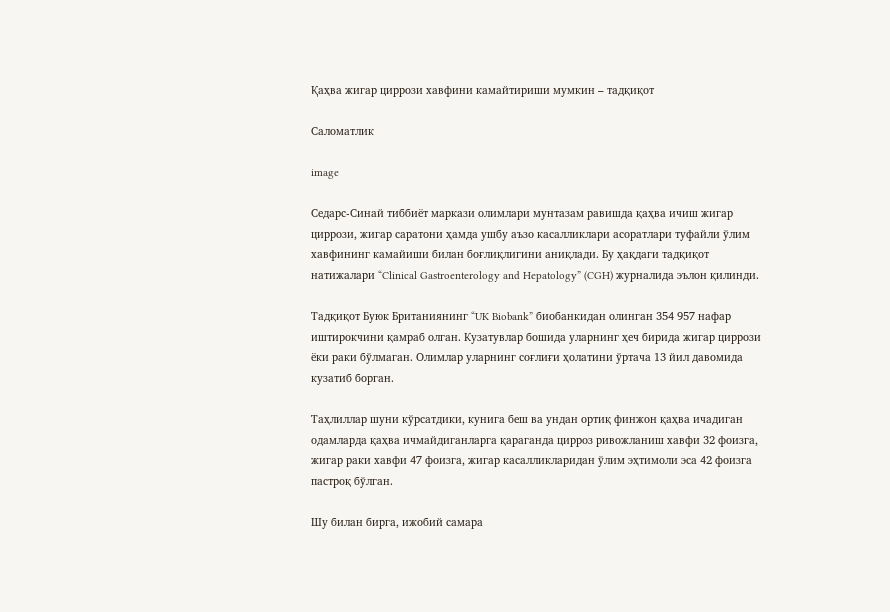Қаҳва жигар циррози хавфини камайтириши мумкин – тадқиқот

Саломатлик

image

Седарс-Синай тиббиёт маркази олимлари мунтазам равишда қаҳва ичиш жигар циррози, жигар саратони ҳамда ушбу аъзо касалликлари асоратлари туфайли ўлим хавфининг камайиши билан боғлиқлигини аниқлади. Бу ҳақдаги тадқиқот натижалари “Clinical Gastroenterology and Hepatology” (CGH) журналида эълон қилинди.

Тадқиқот Буюк Британиянинг “UK Biobank” биобанкидан олинган 354 957 нафар иштирокчини қамраб олган. Кузатувлар бошида уларнинг ҳеч бирида жигар циррози ёки раки бўлмаган. Олимлар уларнинг соғлиғи ҳолатини ўртача 13 йил давомида кузатиб борган.

Таҳлиллар шуни кўрсатдики, кунига беш ва ундан ортиқ финжон қаҳва ичадиган одамларда қаҳва ичмайдиганларга қараганда цирроз ривожланиш хавфи 32 фоизга, жигар раки хавфи 47 фоизга, жигар касалликларидан ўлим эҳтимоли эса 42 фоизга пастроқ бўлган.

Шу билан бирга, ижобий самара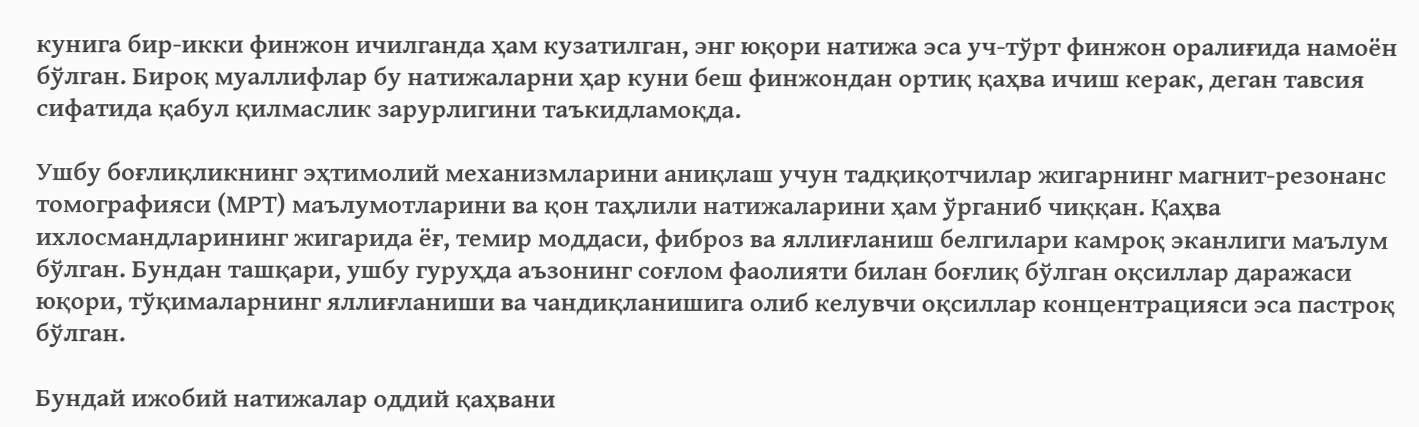кунига бир-икки финжон ичилганда ҳам кузатилган, энг юқори натижа эса уч-тўрт финжон оралиғида намоён бўлган. Бироқ муаллифлар бу натижаларни ҳар куни беш финжондан ортиқ қаҳва ичиш керак, деган тавсия сифатида қабул қилмаслик зарурлигини таъкидламоқда.

Ушбу боғлиқликнинг эҳтимолий механизмларини аниқлаш учун тадқиқотчилар жигарнинг магнит-резонанс томографияси (МРТ) маълумотларини ва қон таҳлили натижаларини ҳам ўрганиб чиққан. Қаҳва ихлосмандларининг жигарида ёғ, темир моддаси, фиброз ва яллиғланиш белгилари камроқ эканлиги маълум бўлган. Бундан ташқари, ушбу гуруҳда аъзонинг соғлом фаолияти билан боғлиқ бўлган оқсиллар даражаси юқори, тўқималарнинг яллиғланиши ва чандиқланишига олиб келувчи оқсиллар концентрацияси эса пастроқ бўлган.

Бундай ижобий натижалар оддий қаҳвани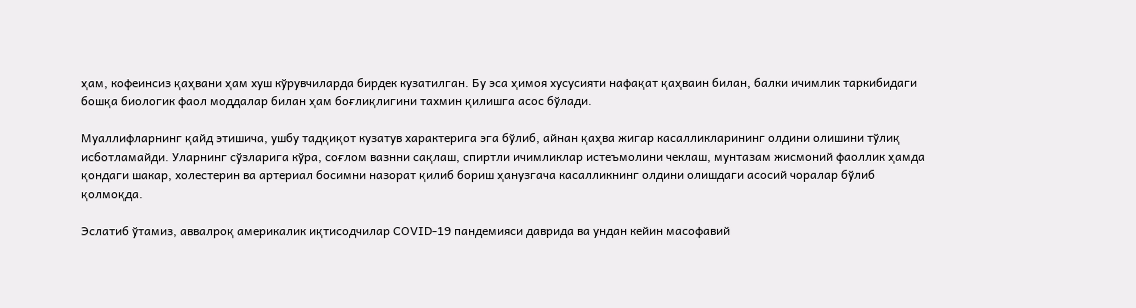ҳам, кофеинсиз қаҳвани ҳам хуш кўрувчиларда бирдек кузатилган. Бу эса ҳимоя хусусияти нафақат қаҳваин билан, балки ичимлик таркибидаги бошқа биологик фаол моддалар билан ҳам боғлиқлигини тахмин қилишга асос бўлади.

Муаллифларнинг қайд этишича, ушбу тадқиқот кузатув характерига эга бўлиб, айнан қаҳва жигар касалликларининг олдини олишини тўлиқ исботламайди. Уларнинг сўзларига кўра, соғлом вазнни сақлаш, спиртли ичимликлар истеъмолини чеклаш, мунтазам жисмоний фаоллик ҳамда қондаги шакар, холестерин ва артериал босимни назорат қилиб бориш ҳанузгача касалликнинг олдини олишдаги асосий чоралар бўлиб қолмоқда.

Эслатиб ўтамиз, аввалроқ америкалик иқтисодчилар COVID-19 пандемияси даврида ва ундан кейин масофавий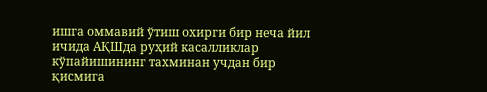ишга оммавий ўтиш охирги бир неча йил ичида АҚШда руҳий касалликлар кўпайишининг тахминан учдан бир қисмига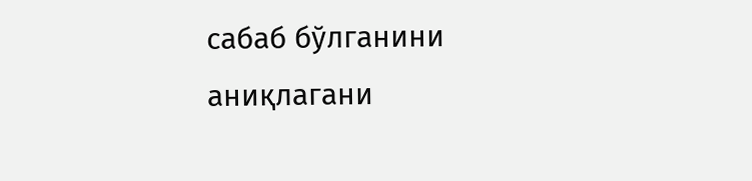сабаб бўлганини аниқлагани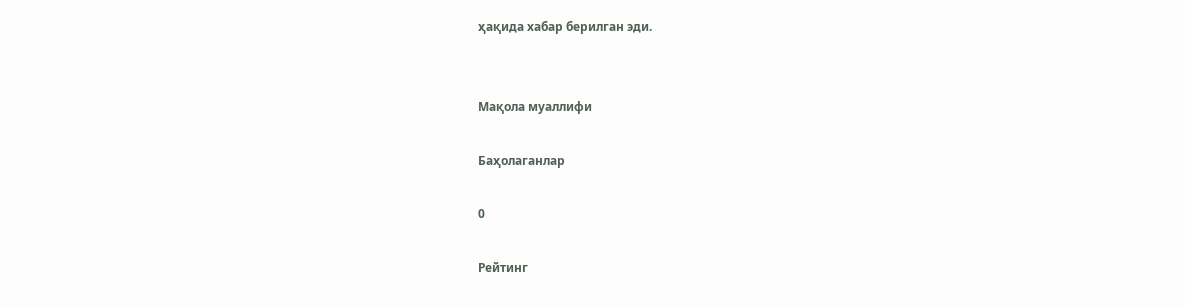ҳақида хабар берилган эди.


Мақола муаллифи

Баҳолаганлар

0

Рейтинг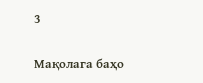3

Мақолага баҳо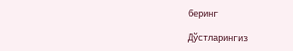беринг

Дўстларингиз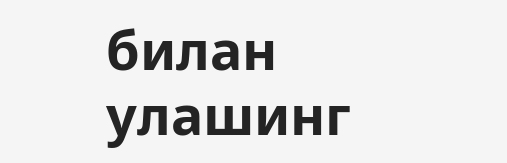билан улашинг